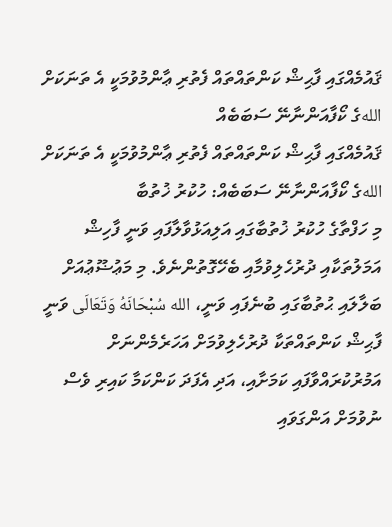ޤައުމެއްގައި ފާޙިޝް ކަންތައްތައް ފެތުރި ޢާންމުވުމަކީ އެ ތަނަކަށް اللهގެ ކޯފާއަންނާނޭ ސަބަބެއް
ޤައުމެއްގައި ފާޙިޝް ކަންތައްތައް ފެތުރި ޢާންމުވުމަކީ އެ ތަނަކަށް اللهގެ ކޯފާއަންނާނޭ ސަބަބެއް: ހުކުރު ޚުތުބާ
މި ހަފްތާގެ ހުކުރު ޚުތުބާގައި އަލިއަޅުވާލާފައި ވަނީ ފާހިޝް އަމަލުތަކާއި ދުރުހެލިވުމާއި ބެހޭގޮތުންނެވެ. މި މަޢުޟޫޢުއަށް ބަލާލައި ޙުތުބާގައި ބުނެފައި ވަނީ، الله سُبْحَانَهُ وَتَعَالَى ވަނީ ފާޙިޝް ކަންތައްތަކާ ދުރުހެލިވުމަށް އަހަރެމެންނަށް އަމުރުކުރައްވާފައި ކަމަށާއި، އަދި އެފަދަ ކަންކަމާ ކައިރި ވެސް ނުވުމަށް އަންގަވައި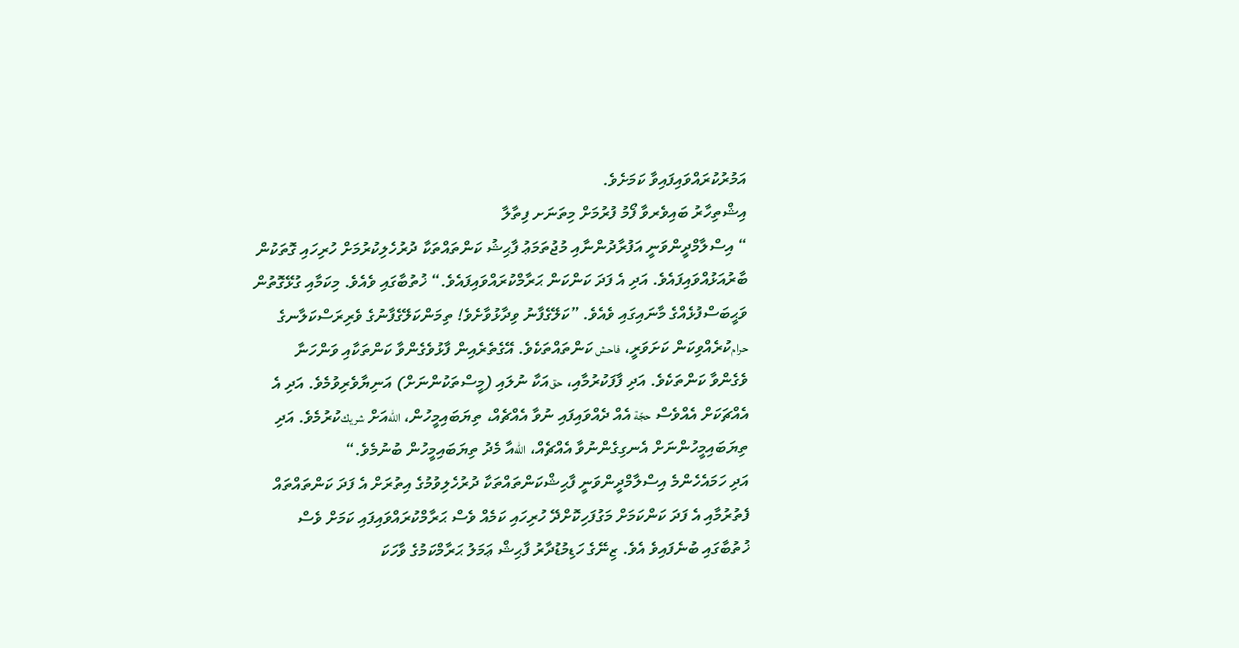އަމުރުކުރައްވައިފައިވާ ކަމަށެވެ.
އިޝްތިހާރު ބައިވެރވާ ފޯމު ފުރުމަށް މިތަނަށ ފިތާލާ
“ އިސްލާމްދީންވަނީ އަފުރާދުންނާއި މުޖުތަމަޢު ފާޙިޝު ކަންތައްތަކާ ދުރުހެލިކުރުމަށް ހުރިހައި ގޮތަކުން ބާރުއަޅުއްވައިފައެވެ. އަދި އެ ފަދަ ކަންކަން ޙަރާމްކުރައްވައިފައެވެ.“ ޚުތުބާގައި ވެއެވެ. މިކަމާއި ގުޅޭގޮތުން ވަޙީބަސްފުޅެއްގެ މާނައިގައި ވެއެވެ. ”ކަލޭގެފާނު ވިދާޅުވާށެވެ! ތިމަންކަލޭގެފާނުގެ ވެރިރަސްކަލާނގެ حرامކުރެއްވިކަން ކަށަވަރީ، فاحش ކަންތައްތަކެވެ. އޭގެތެރެއިން ފާޅުވެގެންވާ ކަންތަކާއި ވަންހަނާ ވެގެންވާ ކަންތަކެވެ. އަދި ފާފަކުރުމާއި، حقއަކާ ނުލައި (މީސްތަކުންނަށް) އަނިޔާވެރިވުމެވެ. އަދި އެ އެއްޗަކަށް އެއްވެސް حجّة އެއް ދެއްވައިފައި ނުވާ އެއްޗެއް، ތިޔަބައިމީހުން، اللهއަށް شريكކުރުމެވެ. އަދި ތިޔަބައިމީހުންނަށް އެނގިގެންނުވާ އެއްޗެއް، اللهއާ މެދު ތިޔަބައިމީހުން ބުނުމެވެ.“
އަދި ހަމައެހެންމެ އިސްލާމްދީންވަނީ ފާޙިޝްކަންތައްތަކާ ދުރުހެލިވުމުގެ އިތުރަށް އެ ފަދަ ކަންތައްތައް ފެތުރުމާއި އެ ފަދަ ކަންކަމަށް މަގުފަހިކޮށްދޭ ހުރިހައި ކަމެއް ވެސް ޙަރާމްކުރައްވައިފައި ކަމަށް ވެސް ޚުތުބާގައި ބުނެފައިވެ އެވެ. ޒިނޭގެ ހަޑިމުޑުދާރު ފާޙިޝް ޢަމަލު ޙަރާމްކަމުގެ ވާހަކަ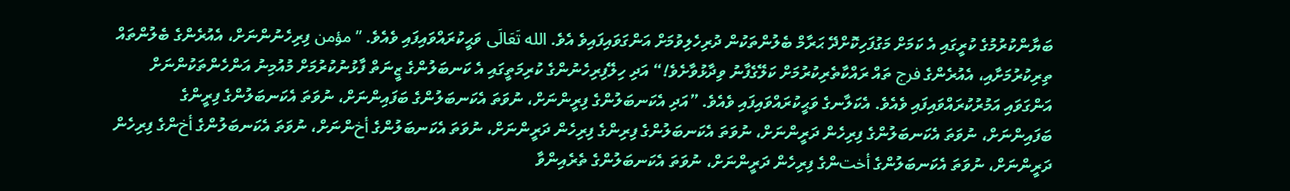ބަޔާންކުރުމުގެ ކުރީގައި އެ ކަމަށް މަގުފަހިކޮށްދޭ ޙަރާމް ބެލުންތަކުން ދުރިހެލިވުމަށް އަންގަވައިފައިވެ އެވެ. الله تَعَالَى ވަޙީކުރައްވައިފައި ވެއެވެ. ”مؤمن ފިރިހެނުންނަށް، އެއުރެންގެ ބެލުންތައް ތިރިކުރުމަށާއި، އެއުރެންގެ فرج ތައް ރައްކާތެރިކުރުމަށް ކަލޭގެފާނު ވިދާޅުވާށެވެ!“ އަދި ހިލޭފިރިހެނުންގެ ކުރިމަތީގައި އެ ކަނބަލުންގެ ޒީނަތް ފާޅުނުކުރުމަށް މުއުމިނު އަންހެންތަކުންނަށް އަންގަވައި އަމުރުކުރައްވައިފައި ވެއެވެ. އެކަލާނގެ ވަޙީކުރައްވައިފައި ވެއެވެ. ”އަދި އެކަނބަލުންގެ ފިރީންނަށް، ނުވަތަ އެކަނބަލުންގެ ބަފައިންނަށް، ނުވަތަ އެކަނބަލުންގެ ފިރީންގެ ބަފައިންނަށް، ނުވަތަ އެކަނބަލުންގެ ފިރިހެން ދަރީންނަށް، ނުވަތަ އެކަނބަލުންގެ ފިރިންގެ ފިރިހެން ދަރީންނަށް، ނުވަތަ އެކަނބަލުންގެ أخންނަށް، ނުވަތަ އެކަނބަލުންގެ أخންގެ ފިރިހެން ދަރީންނަށް، ނުވަތަ އެކަނބަލުންގެ أختންގެ ފިރިހެން ދަރީންނަށް، ނުވަތަ އެކަނބަލުންގެ ތެރެއިންވާ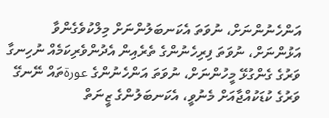އަންހެނުންނަށް، ނުވަތަ އެކަނބަލުންނަށް މިލްކުވެގެންވާ އަޅުންނަށް، ނުވަތަ ފިރިހެނުންގެ ތެރެއިން އެދުންވެރިކަމެއް ނުހިނގާ ވަރުގެ ގެންގުޅޭ މީހުންނަށް، ނުވަތަ އަންހެނުންގެ عورةތައް ނޭނގޭ ވަރުގެ ކުޑަކުއްޖާއަށް މެނުވީ، އެކަނބަލުންގެ ޒީނަތް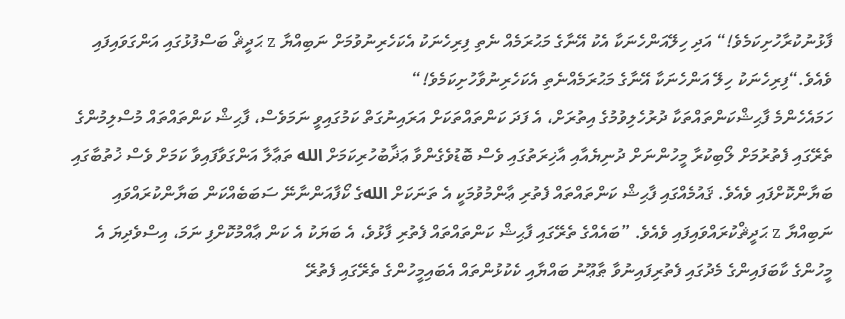ފާޅުނުކުރާހުށިކަމެވެ!“ އަދި ހިލޭއަންހެނަކާ އެކު އޭނާގެ މަޙުރަމެއް ނެތި ފިރިހެނަކު އެކަހެރިނުވުމަށް ނަބިއްޔާ z ޙަދީޘް ބަސްފުޅުގައި އަންގަވައިފައި ވެއެވެ.“ފިރިހެނަކު ހިލޭ އަންހެނަކާ އޭނާގެ މަޙުރަމެއްނެތި އެކަހެރިނުވާހުށިކަމެވެ!“
ހަމައެހެންމެ ފާޙިޝްކަންތައްތަކާ ދުރުހެލިވުމުގެ އިތުރަށް، އެ ފަދަ ކަންތައްތަކަށް އަރައިނުގަތް ކަމުގައިވީ ނަމަވެސް، ފާޙިޝް ކަންތައްތައް މުސްލިމުންގެ ތެރޭގައި ފެތުރުމަށް ލޯބިކުރާ މީހުންނަށް ދުނިޔެއާއި އާޚިރަތުގައި ވެސް ބޮޑުވެގެންވާ ޢަޛާބުހުރިކަމަށް الله ތަޢާލާ އަންގަވާފައިވާ ކަމަށް ވެސް ޚުތުބާގައި ބަޔާންކޮށްފައި ވެއެވެ. ޤައުމެއްގައި ފާޙިޝް ކަންތައްތައް ފެތުރި ޢާންމުވުމަކީ އެ ތަނަކަށް اللهގެ ކޯފާއަންނާނޭ ސަބަބެއްކަން ބަޔާންކުރައްވައި ނަބިއްޔާ z ޙަދީޘްކުރައްވައިފައި ވެއެވެ. ”ބައެއްގެ ތެރޭގައި ފާޙިޝް ކަންތައްތައް ފެތުރި ފާޅުވެ، އެ ބަޔަކު އެ ކަން ޢާއްމުކޮށްފި ނަމަ، އިސްވެދިޔަ އެ މީހުންގެ ކާބަފައިންގެ މެދުގައި ފެތުރިފައިނުވާ ޠާޢޫނު ބައްޔާއި ކެކުޅުންތައް އެބައިމީހުންގެ ތެރޭގައި ފެތުރޭ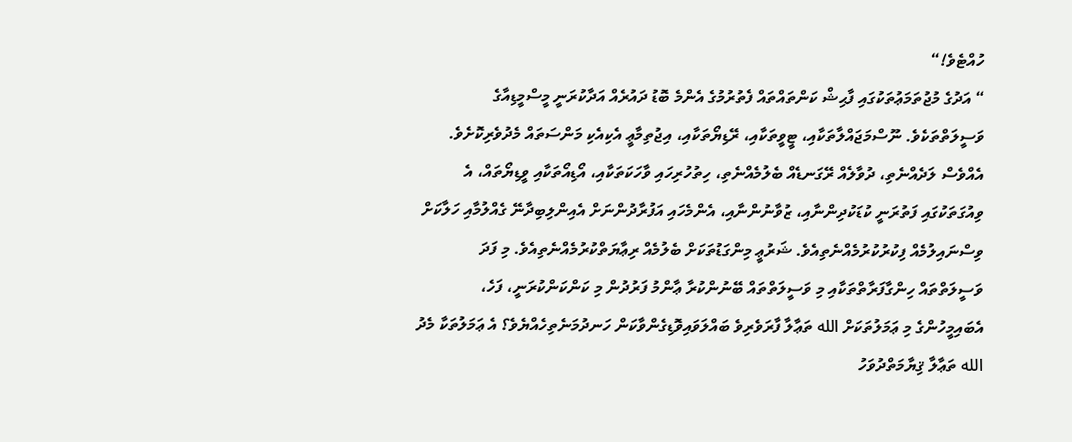ހުއްޓެވެ!“
“ އަދުގެ މުޖުތަމަޢުތަކުގައި ފާޙިޝް ކަންތައްތައް ފެތުރުމުގެ އެންމެ ބޮޑު ދައުރެއް އަދާކުރަނީ މީސްމީޑިއާގެ ވަސީލަތްތަކެވެ. ނޫސްމަޖައްލާތަކާއި، ޓީވީތަކާއި، ރޭޑިޔޯތަކާއި، އިޖުތިމާޢީ އެކިއެކި މަންސަތައް މެދުވެރިކޮށެވެ. އެއްވެސް ލަދެއްނެތި، ދުވާލެއް ރޭގަނޑެއް ބެލުމެއްނެތި، ހިތުހުރިހައި ވާހަކަތަކާއި، އޯޑިއޯތަކާއި ވީޑިޔޯތައް، އެ ވިއުގަތަކުގައި ފަތުރަނީ ކުޑަކުދިންނާއި، ޒުވާނުންނާއި، އެންމެހައި އަފުރާދުންނަށް އެއިންލިބިދާނޭ ގެއްލުމާއި ހަލާކަށް ވިސްނައިލުމެއް ފިކުރުކުރުމެއްނެތިއެވެ. ޝަރުޢީ މިންގަޑުތަކަށް ބެލުމެއް ރިޢާޔަތްކުރުމެއްނެތިއެވެ. މި ފަދަ ވަސީލަތްތައް ހިންގާފަރާތްތަކާއި މި ވަސީލަތްތައް ބޭނުންކުރާ ޢާންމު ފަރުދުން މި ކަންކަންކުރަނީ، ފަހެ، އެބައިމީހުންގެ މި ޢަމަލުތަކަށް الله ތަޢާލާ ފާރަވެރިވެ ބައްލަވައިވޮޑިގެންވާކަން ހަނދުމަނެތިހެއްޔެވެ؟ އެ ޢަމަލުތަކާ މެދު الله ތަޢާލާ ޤިޔާމަތްދުވަހު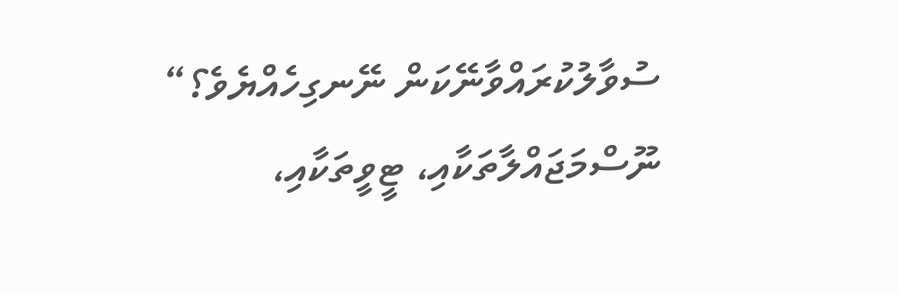ސުވާލުކުރައްވާނޭކަން ނޭނގިހެއްޔެވެ؟“
ނޫސްމަޖައްލާތަކާއި، ޓީވީތަކާއި،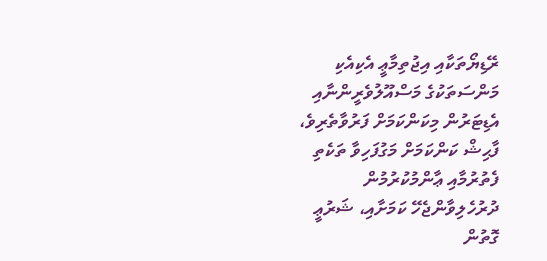ރޭޑިޔޯތަކާއި އިޖުތިމާޢީ އެކިއެކި މަންސަތަކުގެ މަސްއޫލުވެރީންނާއި އެޑިޓަރުން މިކަންކަމަށް ފަރުވާތެރިވެ، ފާޙިޝް ކަންކަމަށް މަގުފަހިވާ ތަކެތި ފެތުރުމާއި ޢާންމުކުރުމުން ދުރުހެލިވާންޖެހޭ ކަމަށާއި، ޝަރުޢީ ގޮތުން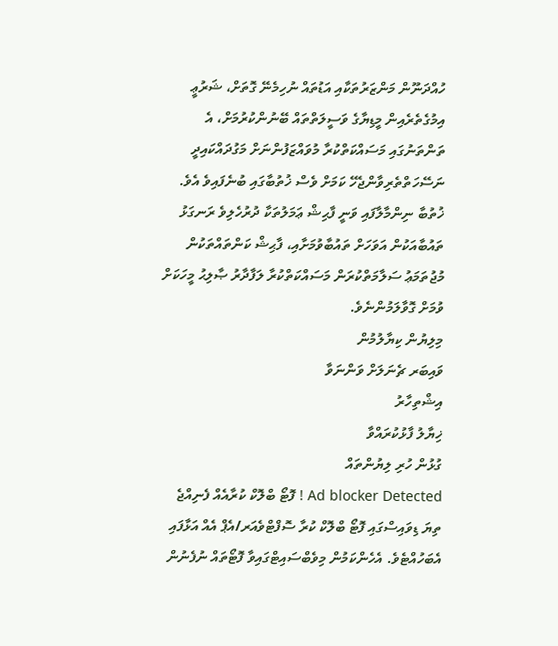ހުއްދަނޫން މަންޒަރުތަކާއި އަޑުތައް ނުހިމެނޭ ގޮތަށް، ޝަރުޢީ އިމުގެތެރެއިން މީޑިޔާގެ ވަސީލަތްތައް ބޭނުންކުރުމަށް، އެ ތަންތަނުގައި މަސައްކަތްކުރާ މުވައްޒަފުންނަށް މަގުދައްކައިދީ ނަސޭހަތްތެރިވާންޖެހޭ ކަމަށް ވެސް ޚުތުބާގައި ބުނެފައިވެ އެވެ.
ޚުތުބާ ނިންމާލާފައި ވަނީ ފާޙިޝް ޢަމަލުތަކާ ދުރުހެލިވެ ރަނގަޅު ތައުބާއަކުން އަވަހަށް ތައުބާވުމަށާއި، ފާޙިޝް ކަންތައްތަކުން މުޖުތަމަޢު ސަލާމަތްކުރަން މަސައްކަތްކުރާ ލަފާދާރު ޞާލިޙު މީހަކަށް ވުމަށް ގޮވާލަމުންނެވެ.
މިލިޔުން ކިޔާލުމުން
ވައިބަރ ޗެނަލަށް ވަންނަވާ
އިޝްތިހާރު
ޚިޔާލު ފާޅުކުރައްވާ
ގުޅުން ހުރި ލިޔުންތައް
Ad blocker Detected ! ފޮޓޯ ބްލޮކް ކުރާއެއް ފެނިއްޖެ
ތިޔަ ޑިވައިސްގައި ފޮޓޯ ބްލޮކް ކުރާ ސޮފްޓްވެއަރ/އެޕް އެއް އަޅާފައި އެބަހުއްޓެވެ. އެހެންކަމުން މިވެބްސައިޓްގައިވާ ފޮޓޯތައް ނުފެނުން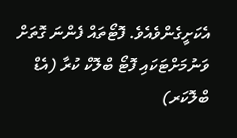އެކަށީގެންވެއެވެ. ފޮޓޯތައް ފެންނަ ގޮތަށް ވަނުމަށްޓަކައި ފޮޓޯ ބްލޮކް ކުރާ (އެޑް ބްލޮކަރ)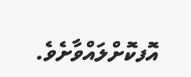އޮފކޮށްލައްވާށެވެ.